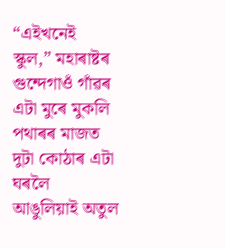“এইখনেই স্কুল,” মহাৰাষ্টৰ গুন্দেগাওঁ গাঁৱৰ এটা মুৰে মুকলি পথাৰৰ মাজত দুটা কোঠাৰ এটা ঘৰলৈ আঙুলিয়াই অতুল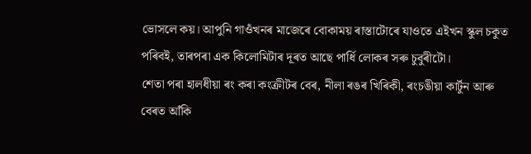ভোসলে কয়। আপুনি গাওঁখনৰ মাজেৰে বোকাময় ৰাস্তাটোৰে যাওতে এইখন স্কুল চকুত পৰিবই, তাৰপৰা এক কিলোমিটাৰ দূৰত আছে পাৰ্ধি লোকৰ সৰু চুবুৰীটো।
শেতা পৰা হালধীয়া ৰং কৰা কংক্ৰীটৰ বেৰ, নীলা ৰঙৰ খিৰিকী, ৰংচঙীয়া কাৰ্টুন আৰু বেৰত আঁকি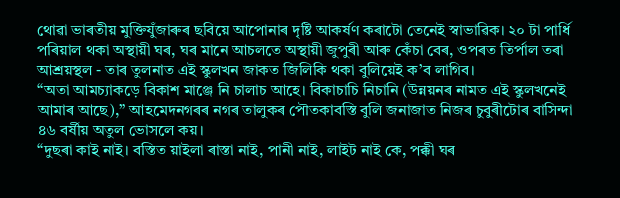থোৱা ভাৰতীয় মুক্তিযুঁজাৰুৰ ছবিয়ে আপোনাৰ দৃষ্টি আকৰ্ষণ কৰাটো তেনেই স্বাভাৱিক। ২০ টা পাৰ্ধি পৰিয়াল থকা অস্থায়ী ঘৰ, ঘৰ মানে আচলতে অস্থায়ী জুপুৰী আৰু কেঁচা বেৰ, ওপৰত তিৰ্পাল তৰা আশ্ৰয়স্থল - তাৰ তুলনাত এই স্কুলখন জাকত জিলিকি থকা বুলিয়েই ক’ব লাগিব।
“অতা আমচ্যাকড়ে বিকাশ মাঞ্জে নি চালাচ আহে। বিকাচাচি নিচানি (উন্নয়নৰ নামত এই স্কুলখনেই আমাৰ আছে),” আহমেদনগৰৰ নগৰ তালুকৰ পৌতকাবস্তি বুলি জনাজাত নিজৰ চুবুৰীটোৰ বাসিন্দা ৪৬ বৰ্ষীয় অতুল ভোসলে কয়।
“দুছৰা কাই নাই। বস্তিত য়াইলা ৰাস্তা নাই, পানী নাই, লাইট নাই কে, পক্কী ঘৰ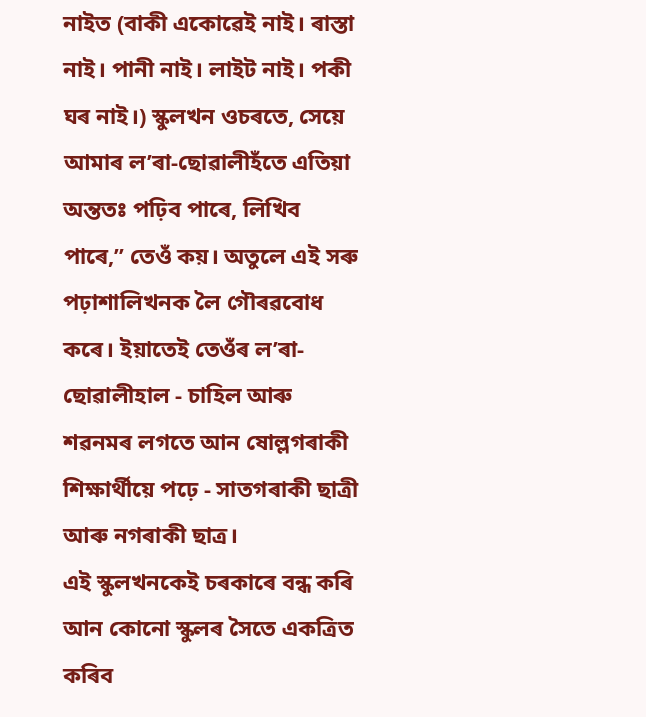নাইত (বাকী একোৱেই নাই। ৰাস্তা নাই। পানী নাই। লাইট নাই। পকী ঘৰ নাই।) স্কুলখন ওচৰতে, সেয়ে আমাৰ ল’ৰা-ছোৱালীহঁতে এতিয়া অন্ততঃ পঢ়িব পাৰে, লিখিব পাৰে,” তেওঁ কয়। অতুলে এই সৰু পঢ়াশালিখনক লৈ গৌৰৱবোধ কৰে। ইয়াতেই তেওঁৰ ল’ৰা-ছোৱালীহাল - চাহিল আৰু শৱনমৰ লগতে আন ষোল্লগৰাকী শিক্ষাৰ্থীয়ে পঢ়ে - সাতগৰাকী ছাত্ৰী আৰু নগৰাকী ছাত্ৰ।
এই স্কুলখনকেই চৰকাৰে বন্ধ কৰি আন কোনো স্কুলৰ সৈতে একত্ৰিত কৰিব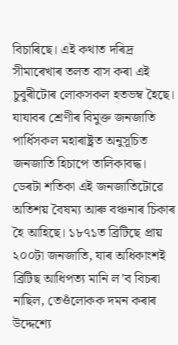বিচাৰিছে। এই কথাত দৰিদ্ৰ সীমাৰেখাৰ তলত বাস কৰা এই চুবুৰীটোৰ লোকসকল হতভম্ব হৈছে। যাযাবৰ শ্ৰেণীৰ বিমুক্ত জনজাতি পাৰ্ধিসকল মহাৰাষ্ট্ৰত অনুসূচিত জনজাতি হিচাপে তালিকাবদ্ধ।
ডেৰটা শতিকা এই জনজাতিটোৱে অতিশয় বৈষম্য আৰু বঞ্চনাৰ চিকাৰ হৈ আহিছে। ১৮৭১ত ব্ৰিটিছে প্ৰায় ২০০টা জনজাতি, যাৰ অধিকাংশই ব্ৰিটিছ আধিপত্য মানি ল’ব বিচৰা নাছিল, তেওঁলোকক দমন কৰাৰ উদ্দেশ্যে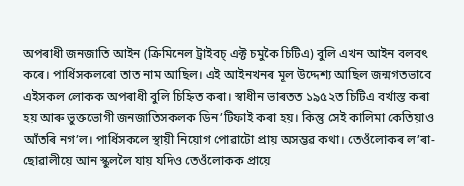অপৰাধী জনজাতি আইন (ক্ৰিমিনেল ট্ৰাইবচ্ এক্ট চমুকৈ চিটিএ) বুলি এখন আইন বলবৎ কৰে। পাৰ্ধিসকলৰো তাত নাম আছিল। এই আইনখনৰ মূল উদ্দেশ্য আছিল জন্মগতভাবে এইসকল লোকক অপৰাধী বুলি চিহ্নিত কৰা। স্বাধীন ভাৰতত ১৯৫২ত চিটিএ বৰ্খাস্ত কৰা হয় আৰু ভুক্তভোগী জনজাতিসকলক ডিন’টিফাই কৰা হয়। কিন্তু সেই কালিমা কেতিয়াও আঁতৰি নগ’ল। পাৰ্ধিসকলে স্থায়ী নিয়োগ পোৱাটো প্ৰায় অসম্ভৱ কথা। তেওঁলোকৰ ল’ৰা-ছোৱালীয়ে আন স্কুললৈ যায় যদিও তেওঁলোকক প্ৰায়ে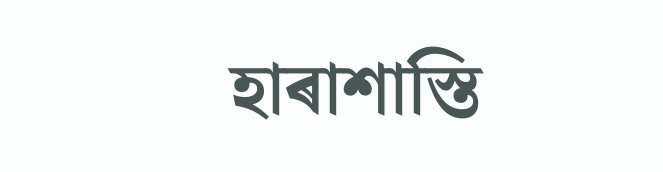হাৰাশাস্তি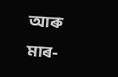আৰু মাৰ-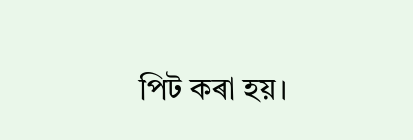পিট কৰা হয়।